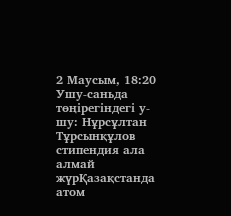2 Маусым, 18:20
Ушу-саньда төңірегіндегі у-шу: Нұрсұлтан Тұрсынқұлов стипендия ала алмай жүрҚазақстанда атом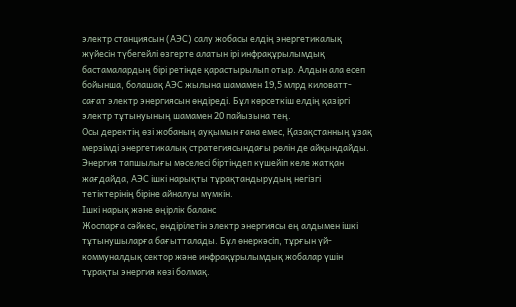электр станциясын (АЭС) салу жобасы елдің энергетикалық жүйесін түбегейлі өзгерте алатын ірі инфрақұрылымдық бастамалардың бірі ретінде қарастырылып отыр. Алдын ала есеп бойынша, болашақ АЭС жылына шамамен 19,5 млрд киловатт-сағат электр энергиясын өндіреді. Бұл көрсеткіш елдің қазіргі электр тұтынуының шамамен 20 пайызына тең.
Осы деректің өзі жобаның ауқымын ғана емес, Қазақстанның ұзақ мерзімді энергетикалық стратегиясындағы рөлін де айқындайды. Энергия тапшылығы мәселесі біртіндеп күшейіп келе жатқан жағдайда, АЭС ішкі нарықты тұрақтандырудың негізгі тетіктерінің біріне айналуы мүмкін.
Ішкі нарық және өңірлік баланс
Жоспарға сәйкес, өндірілетін электр энергиясы ең алдымен ішкі тұтынушыларға бағытталады. Бұл өнеркәсіп, тұрғын үй-коммуналдық сектор және инфрақұрылымдық жобалар үшін тұрақты энергия көзі болмақ.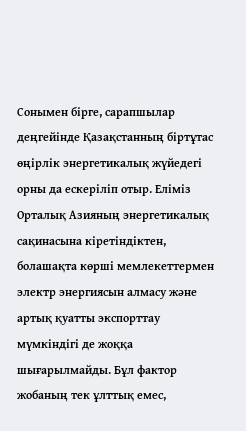Сонымен бірге, сарапшылар деңгейінде Қазақстанның біртұтас өңірлік энергетикалық жүйедегі орны да ескеріліп отыр. Еліміз Орталық Азияның энергетикалық сақинасына кіретіндіктен, болашақта көрші мемлекеттермен электр энергиясын алмасу және артық қуатты экспорттау мүмкіндігі де жоққа шығарылмайды. Бұл фактор жобаның тек ұлттық емес,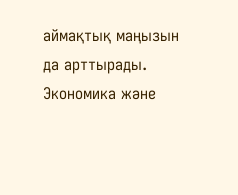аймақтық маңызын да арттырады.
Экономика және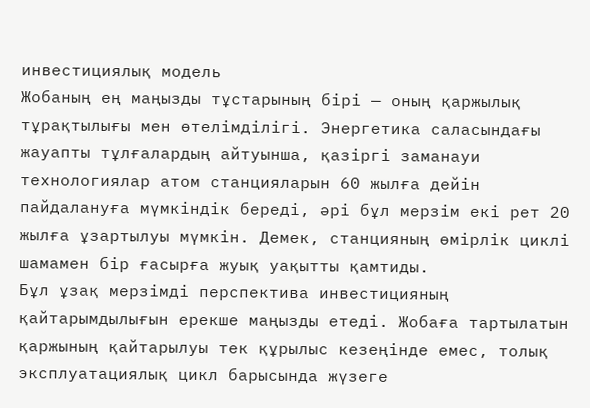инвестициялық модель
Жобаның ең маңызды тұстарының бірі — оның қаржылық тұрақтылығы мен өтелімділігі. Энергетика саласындағы жауапты тұлғалардың айтуынша, қазіргі заманауи технологиялар атом станцияларын 60 жылға дейін пайдалануға мүмкіндік береді, әрі бұл мерзім екі рет 20 жылға ұзартылуы мүмкін. Демек, станцияның өмірлік циклі шамамен бір ғасырға жуық уақытты қамтиды.
Бұл ұзақ мерзімді перспектива инвестицияның қайтарымдылығын ерекше маңызды етеді. Жобаға тартылатын қаржының қайтарылуы тек құрылыс кезеңінде емес, толық эксплуатациялық цикл барысында жүзеге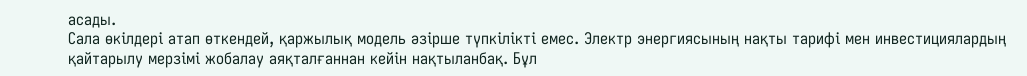асады.
Сала өкілдері атап өткендей, қаржылық модель әзірше түпкілікті емес. Электр энергиясының нақты тарифі мен инвестициялардың қайтарылу мерзімі жобалау аяқталғаннан кейін нақтыланбақ. Бұл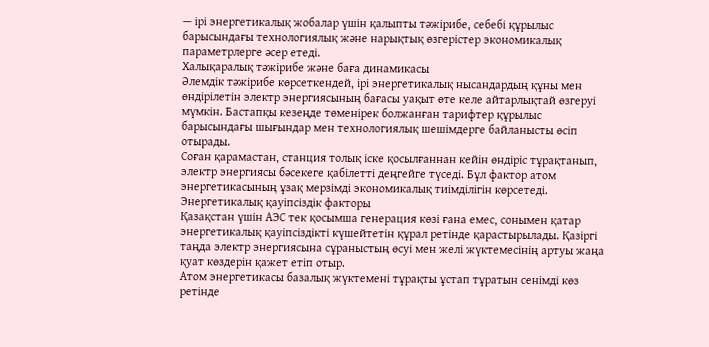— ірі энергетикалық жобалар үшін қалыпты тәжірибе, себебі құрылыс барысындағы технологиялық және нарықтық өзгерістер экономикалық параметрлерге әсер етеді.
Халықаралық тәжірибе және баға динамикасы
Әлемдік тәжірибе көрсеткендей, ірі энергетикалық нысандардың құны мен өндірілетін электр энергиясының бағасы уақыт өте келе айтарлықтай өзгеруі мүмкін. Бастапқы кезеңде төменірек болжанған тарифтер құрылыс барысындағы шығындар мен технологиялық шешімдерге байланысты өсіп отырады.
Соған қарамастан, станция толық іске қосылғаннан кейін өндіріс тұрақтанып, электр энергиясы бәсекеге қабілетті деңгейге түседі. Бұл фактор атом энергетикасының ұзақ мерзімді экономикалық тиімділігін көрсетеді.
Энергетикалық қауіпсіздік факторы
Қазақстан үшін АЭС тек қосымша генерация көзі ғана емес, сонымен қатар энергетикалық қауіпсіздікті күшейтетін құрал ретінде қарастырылады. Қазіргі таңда электр энергиясына сұраныстың өсуі мен желі жүктемесінің артуы жаңа қуат көздерін қажет етіп отыр.
Атом энергетикасы базалық жүктемені тұрақты ұстап тұратын сенімді көз ретінде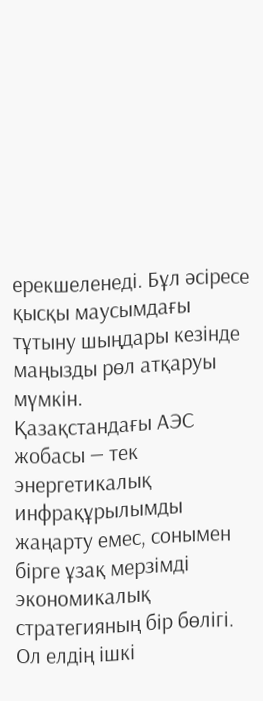ерекшеленеді. Бұл әсіресе қысқы маусымдағы тұтыну шыңдары кезінде маңызды рөл атқаруы мүмкін.
Қазақстандағы АЭС жобасы — тек энергетикалық инфрақұрылымды жаңарту емес, сонымен бірге ұзақ мерзімді экономикалық стратегияның бір бөлігі. Ол елдің ішкі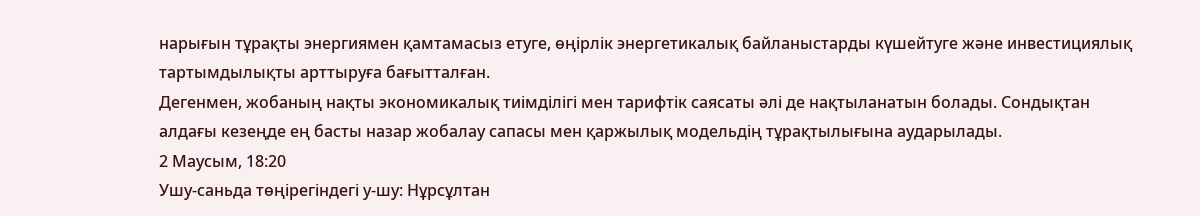нарығын тұрақты энергиямен қамтамасыз етуге, өңірлік энергетикалық байланыстарды күшейтуге және инвестициялық тартымдылықты арттыруға бағытталған.
Дегенмен, жобаның нақты экономикалық тиімділігі мен тарифтік саясаты әлі де нақтыланатын болады. Сондықтан алдағы кезеңде ең басты назар жобалау сапасы мен қаржылық модельдің тұрақтылығына аударылады.
2 Маусым, 18:20
Ушу-саньда төңірегіндегі у-шу: Нұрсұлтан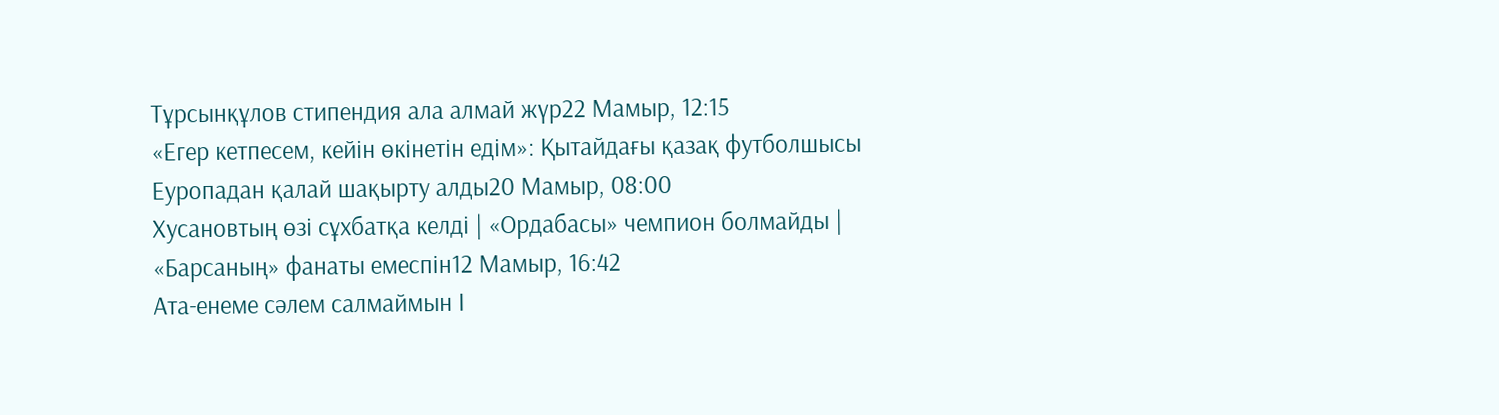Тұрсынқұлов стипендия ала алмай жүр22 Мамыр, 12:15
«Егер кетпесем, кейін өкінетін едім»: Қытайдағы қазақ футболшысы Еуропадан қалай шақырту алды20 Мамыр, 08:00
Хусановтың өзі сұхбатқа келді | «Ордабасы» чемпион болмайды | «Барсаның» фанаты емеспін12 Мамыр, 16:42
Ата-енеме сәлем салмаймын І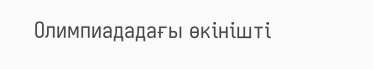Олимпиададағы өкінішті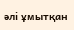әлі ұмытқан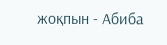жоқпын - Абиба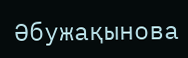Әбужақынова